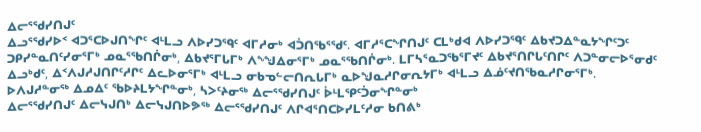ᐃᓕᕐᖁᓯᑎᒍᑦ
ᐃᓗᕐᖁᓯᐅᑉ ᐊᑐᕐᑕᐅᒍᑎᖏᑦ ᐊᒻᒪᓗ ᐱᐅᓯᑐᙯᑦ ᐊᒥᓱᓂᒃ ᐊᑑᑎᖃᕐᖁᑦ. ᐊᒥᓱᕐᑕᖏᑎᒍᑦ ᑕᒪᒃᑯᐊ ᐱᐅᓯᑐᙯᑦ ᐃᑲᔪᑐᐃᓐᓇᔭᖏᑦᑐᑦ ᑐᑭᓯᓐᓇᑎᑦᓯᓂᕐᒥᒃ ᓄᓇᕐᖃᑎᒌᓂᒃ, ᐃᑲᔪᕐᒥᒐᒥᒃ ᐱᖕᖑᐃᓂᕐᒥᒃ ᓄᓇᕐᖃᑎᒌᓂᒃ. ᒪᒥᓴᕐᓇᑐᖃᕐᒥᔪᑦ ᐃᑲᔪᕐᑎᒋᒐᑦᑎᒋᑦ ᐱᑐᓐᓂᓕᐅᕐᓂᑯᑦ ᐃᓗᒃᑯᑦ, ᐃᑉᐱᒍᓱᒍᑎᒋᑦᓱᒋᑦ ᐃᓚᐅᓂᕐᒥᒃ ᐊᒻᒪᓗ ᓂᑲᓀᓪᓕᑎᕆᒐᒥᒃ ᓇᐅᖑᓇᓱᒋᓂᕆᔭᒥᒃ ᐊᒻᒪᓗ ᐃᓅᑦᔪᑎᖃᓇᓱᒋᓂᕐᒥᒃ.
ᐅᐱᒍᓱᓐᓂᖅ ᐃᓄᐃᑦ ᖃᐅᔨᒪᔭᖏᓐᓂᒃ, ᓴᐳᑦᔨᓂᖅ ᐃᓕᕐᖁᓯᑎᒍᑦ ᐆᒻᒪᕿᑦᑑᓂᖏᓐᓂᒃ
ᐃᓕᕐᖁᓯᑎᒍᑦ ᐃᓕᓭᒍᑎᒃ ᐃᓕᓭᒍᑎᐅᕗᖅ ᐃᓕᕐᖁᓯᑎᒍᑦ ᐱᒋᐊᕐᑎᑕᐅᓯᒪᑦᓱᓂ ᑲᑎᕕᒃ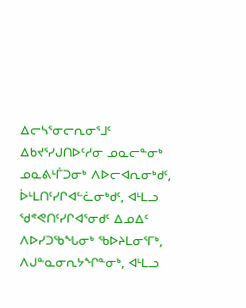ᐃᓕᓴᕐᓂᓕᕆᓂᕐᒧᑦ ᐃᑲᔪᕐᓯᒍᑎᐅᑦᓱᓂ ᓄᓇᓕᓐᓂᒃ ᓄᓇᕕᒻᒦᑐᓂᒃ ᐱᐅᓕᐊᕆᓂᒃᑯᑦ, ᐆᒻᒪᑎᑦᓯᒋᐊᓪᓛᓂᒃᑯᑦ, ᐊᒻᒪᓗ ᖁᕝᕙᑎᑦᓯᒋᐊᕐᓂᑯᑦ ᐃᓄᐃᑦ ᐱᐅᓯᑐᖃᖓᓂᒃ ᖃᐅᔨᒪᓂᕐᒥᒃ, ᐱᒍᓐᓇᓂᕆᔭᖏᓐᓂᒃ, ᐊᒻᒪᓗ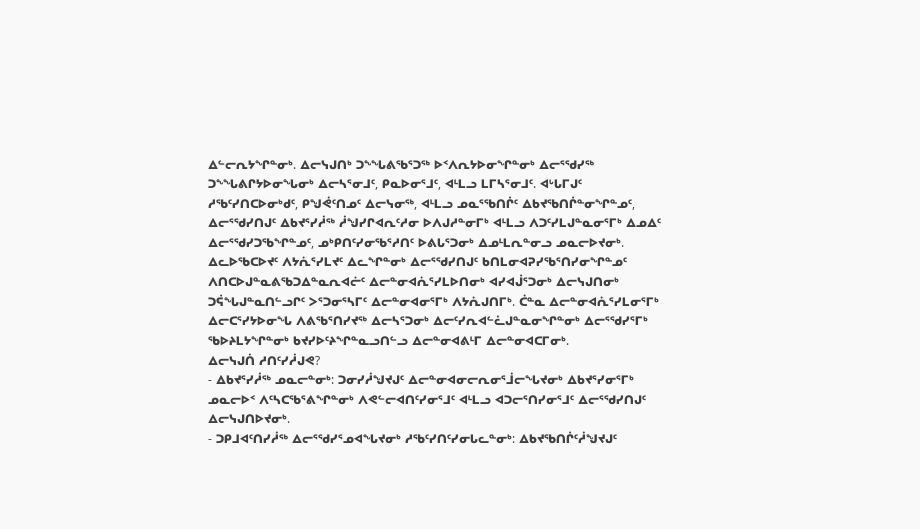ᐃᓪᓕᕆᔭᖏᓐᓂᒃ. ᐃᓕᓭᒍᑎᒃ ᑐᖕᖓᕕᖃᕐᑐᖅ ᐅᑉᐱᕆᔭᐅᓂᖏᓐᓂᒃ ᐃᓕᕐᖁᓯᖅ ᑐᖕᖓᕕᒋᔭᐅᓂᖓᓂᒃ ᐃᓕᓴᕐᓂᒧᑦ, ᑭᓇᐅᓂᕐᒧᑦ, ᐊᒻᒪᓗ ᒪᒥᓴᕐᓂᒧᑦ. ᐊᒡᒐᒥᒍᑦ ᓱᖃᑦᓯᑎᑕᐅᓂᒃᑯᑦ, ᑭᖑᕚᑦᑎᓄᑦ ᐃᓕᓭᓂᖅ, ᐊᒻᒪᓗ ᓄᓇᕐᖃᑎᒌᑦ ᐃᑲᔪᖃᑎᒌᓐᓂᖏᓐᓄᑦ, ᐃᓕᕐᖁᓯᑎᒍᑦ ᐃᑲᔪᕐᓯᓲᖅ ᓲᖑᓯᒋᐊᕆᑦᓱᓂ ᐅᐱᒍᓱᓐᓂᒥᒃ ᐊᒻᒪᓗ ᐱᑐᑦᓯᒪᒍᓐᓇᓂᕐᒥᒃ ᐃᓄᐃᑦ ᐃᓕᕐᖁᓯᑐᖃᖏᓐᓄᑦ, ᓄᒃᑭᑎᑦᓯᓂᖃᕐᓱᑎᑦ ᐅᕕᒐᕐᑐᓂᒃ ᐃᓄᒻᒪᕆᓐᓂᓗ ᓄᓇᓕᐅᔪᓂᒃ.
ᐃᓚᐅᖃᑕᐅᔪᑦ ᐱᔭᕇᕐᓯᒪᔪᑦ ᐃᓚᖏᓐᓂᒃ ᐃᓕᕐᖁᓯᑎᒍᑦ ᑲᑎᒪᓂᐊᕈᓯᖃᕐᑎᓯᓂᖏᓐᓄᑦ ᐱᑎᑕᐅᒍᓐᓇᕕᖃᑐᐃᓐᓇᕆᐊᓖᑦ ᐃᓕᓐᓂᐊᕇᕐᓯᒪᐅᑎᓂᒃ ᐊᓯᐊᒎᕐᑐᓂᒃ ᐃᓕᓭᒍᑎᓂᒃ ᑐᕌᖓᒍᓐᓇᑎᓪᓗᒋᑦ ᐳᕐᑐᓂᕐᓴᒥᑦ ᐃᓕᓐᓂᐊᓂᕐᒥᒃ ᐱᔭᕇᒍᑎᒥᒃ. ᑖᓐᓇ ᐃᓕᓐᓂᐊᕇᕐᓯᒪᓂᕐᒥᒃ ᐃᓕᑕᕐᓯᔭᐅᓂᖓ ᐱᕕᖃᕐᑎᓯᔪᖅ ᐃᓕᓴᕐᑐᓂᒃ ᐃᓕᑦᓯᕆᐊᓪᓛᒍᓐᓇᓂᖏᓐᓂᒃ ᐃᓕᕐᖁᓯᕐᒥᒃ ᖃᐅᔨᒪᔭᖏᓐᓂᒃ ᑲᔪᓯᐅᑦᔨᖏᓐᓇᓗᑎᓪᓗ ᐃᓕᓐᓂᐊᕕᒻᒥ ᐃᓕᓐᓂᐊᑕᒥᓂᒃ.
ᐃᓕᓭᒍᑏ ᓱᑎᑦᓯᓲᒍᕙ?
- ᐃᑲᔪᕐᓯᓲᖅ ᓄᓇᓕᓐᓂᒃ: ᑐᓂᓯᓲᖑᔪᒍᑦ ᐃᓕᓐᓂᐊᓂᓕᕆᓂᕐᒨᓕᖓᔪᓂᒃ ᐃᑲᔪᕐᓯᓂᕐᒥᒃ ᓄᓇᓕᐅᑉ ᐱᑦᓴᑕᖃᕐᕕᖏᓐᓂᒃ ᐱᕙᓪᓕᐊᑎᑦᓯᓂᕐᒧᑦ ᐊᒻᒪᓗ ᐊᑐᓕᕐᑎᓯᓂᕐᒧᑦ ᐃᓕᕐᖁᓯᑎᒍᑦ ᐃᓕᓭᒍᑎᐅᔪᓂᒃ.
- ᑐᑭᒧᐊᑦᑎᓯᓲᖅ ᐃᓕᕐᖁᓯᕐᓄᐊᖓᔪᓂᒃ ᓱᖃᑦᓯᑎᑦᓯᓂᒐᓚᓐᓂᒃ: ᐃᑲᔪᖃᑎᒌᑦᓲᖑᔪᒍᑦ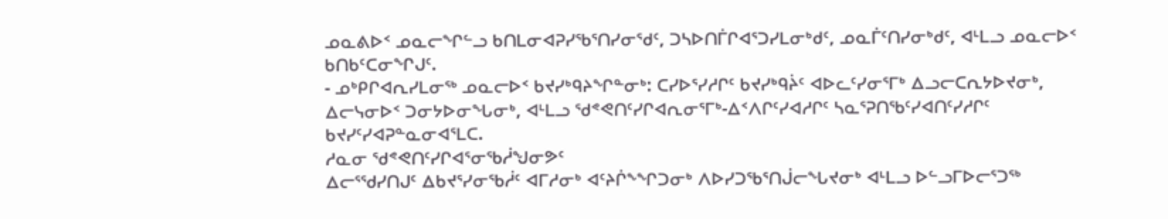ᓄᓇᕕᐅᑉ ᓄᓇᓕᖏᓪᓗ ᑲᑎᒪᓂᐊᕈᓯᖃᕐᑎᓯᓂᕐᑯᑦ, ᑐᓴᐅᑎᒦᒋᐊᕐᑐᓯᒪᓂᒃᑯᑦ, ᓄᓇᒦᑦᑎᓯᓂᒃᑯᑦ, ᐊᒻᒪᓗ ᓄᓇᓕᐅᑉ ᑲᑎᑲᑦᑕᓂᖏᒍᑦ.
- ᓄᒃᑭᒋᐊᕆᓯᒪᓂᖅ ᓄᓇᓕᐅᑉ ᑲᔪᓯᒃᑫᔨᖏᓐᓂᒃ: ᑕᓯᐅᕐᓯᓱᒋᑦ ᑲᔪᓯᒃᑫᔩᑦ ᐊᐅᓚᑦᓯᓂᕐᒥᒃ ᐃᓗᓕᑕᕆᔭᐅᔪᓂᒃ, ᐃᓕᓭᓂᐅᑉ ᑐᓂᔭᐅᓂᖓᓂᒃ, ᐊᒻᒪᓗ ᖁᕝᕙᑎᑦᓯᒋᐊᕆᓂᕐᒥᒃ-ᐃᑉᐱᒋᑦᓯᐊᓱᒋᑦ ᓴᓇᕐᕈᑎᖃᑦᓯᐊᑎᑦᓯᓱᒋᑦ ᑲᔪᓯᑦᓯᐊᕈᓐᓇᓂᐊᕐᒪᑕ.
ᓱᓇᓂ ᖁᕝᕙᑎᑦᓯᒋᐊᕐᓂᖃᓲᖑᓂᕗᑦ
ᐃᓕᕐᖁᓯᑎᒍᑦ ᐃᑲᔪᕐᓯᓂᖃᓲᑦ ᐊᒥᓱᓂᒃ ᐊᑦᔨᒌᖕᖏᑐᓂᒃ ᐱᐅᓯᑐᖃᕐᑎᒎᓕᖓᔪᓂᒃ ᐊᒻᒪᓗ ᐅᓪᓗᒥᐅᓕᕐᑐᖅ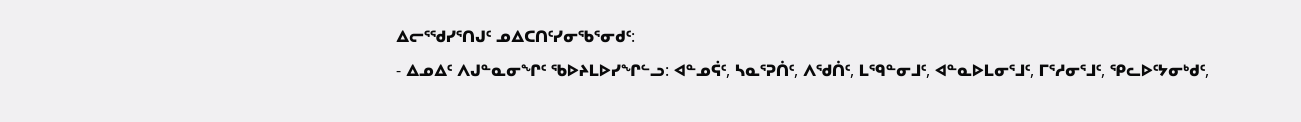ᐃᓕᕐᖁᓯᕐᑎᒍᑦ ᓄᐃᑕᑎᑦᓯᓂᖃᕐᓂᑯᑦ:
- ᐃᓄᐃᑦ ᐱᒍᓐᓇᓂᖏᑦ ᖃᐅᔨᒪᐅᓯᖏᓪᓗ: ᐊᓐᓄᕌᑦ, ᓴᓇᕐᕈᑏᑦ, ᐱᖁᑏᑦ, ᒪᙯᓐᓂᒧᑦ, ᐊᓐᓇᐅᒪᓂᕐᒧᑦ, ᒥᕐᓱᓂᕐᒧᑦ, ᕿᓚᐅᑦᔭᓂᒃᑯᑦ,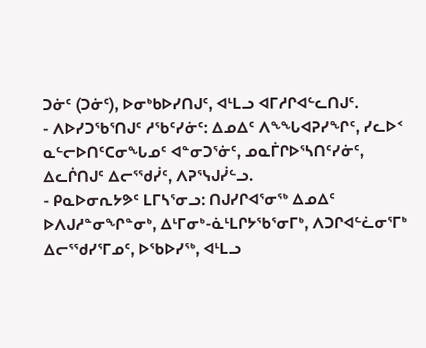ᑐᓃᑦ (ᑐᓃᑦ), ᐅᓂᒃᑲᐅᓯᑎᒍᑦ, ᐊᒻᒪᓗ ᐊᒥᓱᒋᐊᓪᓚᑎᒍᑦ.
- ᐱᐅᓯᑐᖃᕐᑎᒍᑦ ᓱᖃᑦᓯᓃᑦ: ᐃᓄᐃᑦ ᐱᖕᖓᐊᕈᓯᖏᑦ, ᓯᓚᐅᑉ ᓇᓪᓕᐅᑎᑦᑕᓂᖓᓄᑦ ᐊᓐᓂᑐᕐᓃᑦ, ᓄᓇᒦᒋᐅᕐᓴᑎᑦᓯᓃᑦ, ᐃᓚᒌᑎᒍᑦ ᐃᓕᕐᖁᓰᑦ, ᐱᕈᕐᓭᒍᓰᓪᓗ.
- ᑭᓇᐅᓂᕆᔭᕗᑦ ᒪᒥᓴᕐᓂᓗ: ᑎᒍᓯᒋᐊᕐᓂᖅ ᐃᓄᐃᑦ ᐅᐱᒍᓱᓐᓂᖏᓐᓂᒃ, ᐃᒻᒥᓂᒃ-ᓈᒻᒪᒋᔭᖃᕐᓂᒥᒃ, ᐱᑐᒋᐊᓪᓛᓂᕐᒥᒃ ᐃᓕᕐᖁᓯᕐᒥᓄᑦ, ᐅᖃᐅᓯᖅ, ᐊᒻᒪᓗ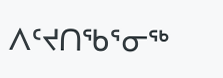ᐱᑦᔪᑎᖃᕐᓂᖅ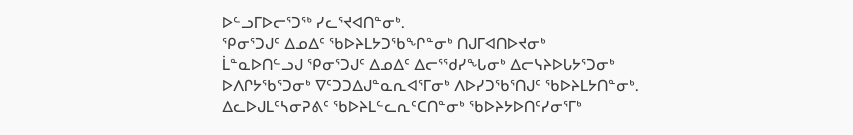ᐅᓪᓗᒥᐅᓕᕐᑐᖅ ᓯᓚᕐᔪᐊᑎᓐᓂᒃ.
ᕿᓂᕐᑐᒍᑦ ᐃᓄᐃᑦ ᖃᐅᔨᒪᔭᑐᖃᖏᓐᓂᒃ ᑎᒍᒥᐊᑎᐅᔪᓂᒃ
ᒫᓐᓇᐅᑎᓪᓗᒍ ᕿᓂᕐᑐᒍᑦ ᐃᓄᐃᑦ ᐃᓕᕐᖁᓯᖓᓂᒃ ᐃᓕᓭᔨᐅᒐᔭᕐᑐᓂᒃ ᐅᐱᒋᔭᖃᕐᑐᓂᒃ ᐁᑦᑐᑐᐃᒍᓐᓇᕆᐊᕐᒥᓂᒃ ᐱᐅᓯᑐᖃᕐᑎᒍᑦ ᖃᐅᔨᒪᔭᑎᓐᓂᒃ. ᐃᓚᐅᒍᒪᑦᓴᓂᕈᕕᑦ ᖃᐅᔨᒪᓪᓚᕆᑦᑕᑎᓐᓂᒃ ᖃᐅᔨᔭᐅᑎᑦᓯᓂᕐᒥᒃ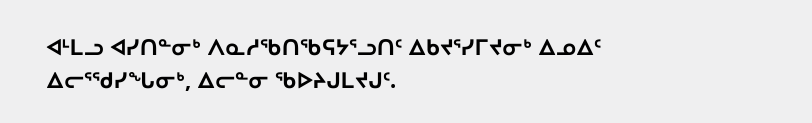ᐊᒻᒪᓗ ᐊᓯᑎᓐᓂᒃ ᐱᓇᓱᖃᑎᖃᕋᔭᕐᓗᑎᑦ ᐃᑲᔪᕐᓯᒥᔪᓂᒃ ᐃᓄᐃᑦ ᐃᓕᕐᖁᓯᖓᓂᒃ, ᐃᓕᓐᓂ ᖃᐅᔨᒍᒪᔪᒍᑦ.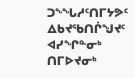ᑐᖕᖓᓱᑦᑎᒥᔭᕗᑦ ᐃᑲᔪᖃᑎᒌᖑᔪᑦ ᐊᓯᖏᓐᓂᒃ ᑎᒥᐅᔪᓂᒃ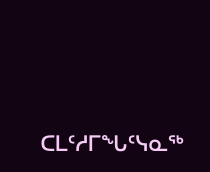ᑕᒪᑦᓱᒥᖓᑦᓭᓇᖅ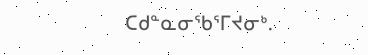ᑕᑯᓐᓇᓂᖃᕐᒥᔪᓂᒃ.